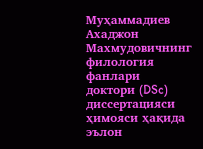Муҳаммадиев Ахаджон Махмудовичнинг филология фанлари доктори (DSc) диссертацияси ҳимояси ҳақида эълон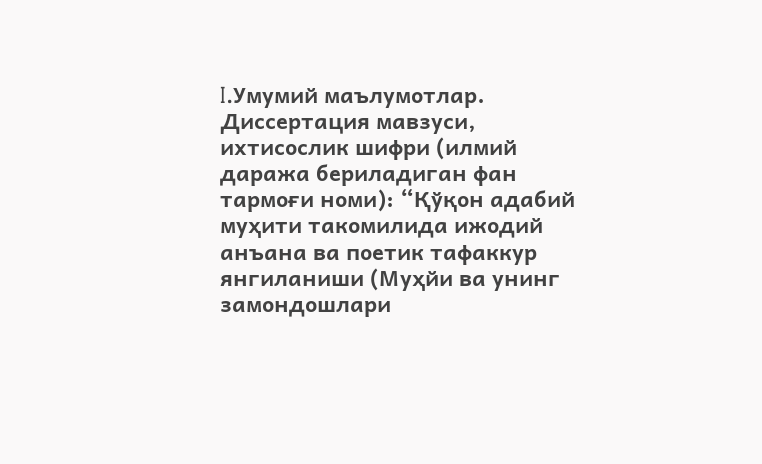I.Умумий маълумотлар.
Диссертация мавзуси, ихтисослик шифри (илмий даража бериладиган фан тармоғи номи): “Қўқон адабий муҳити такомилида ижодий анъана ва поетик тафаккур янгиланиши (Муҳйи ва унинг замондошлари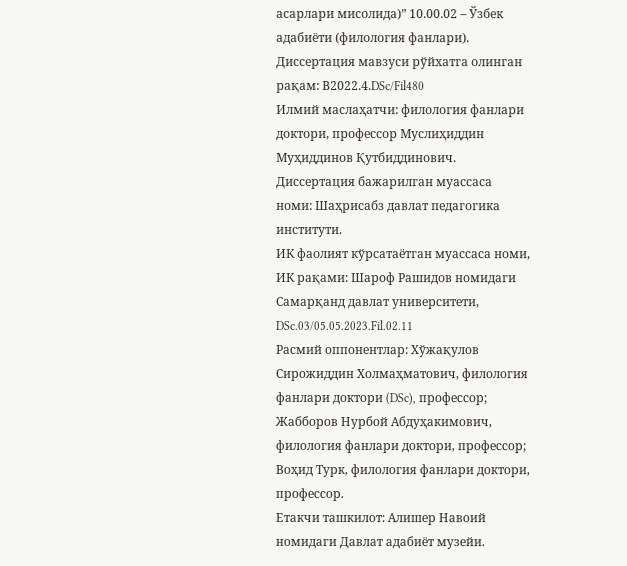асарлари мисолида)” 10.00.02 – Ўзбек адабиёти (филология фанлари).
Диссертация мавзуси рўйхатга олинган рақам: В2022.4.DSc/Fil480
Илмий маслаҳатчи: филология фанлари доктори, профессор Муслиҳиддин Муҳиддинов Қутбиддинович.
Диссертация бажарилган муассаса номи: Шаҳрисабз давлат педагогика институти.
ИК фаолият кўрсатаётган муассаса номи, ИК рақами: Шароф Рашидов номидаги Самарқанд давлат университети, DSc.03/05.05.2023.Fil.02.11
Расмий оппонентлар: Хўжақулов Сирожиддин Холмаҳматович, филология фанлари доктори (DSc), профессор; Жабборов Нурбой Абдуҳакимович, филология фанлари доктори, профессор; Воҳид Турк, филология фанлари доктори, профессор.
Етакчи ташкилот: Алишер Навоий номидаги Давлат адабиёт музейи.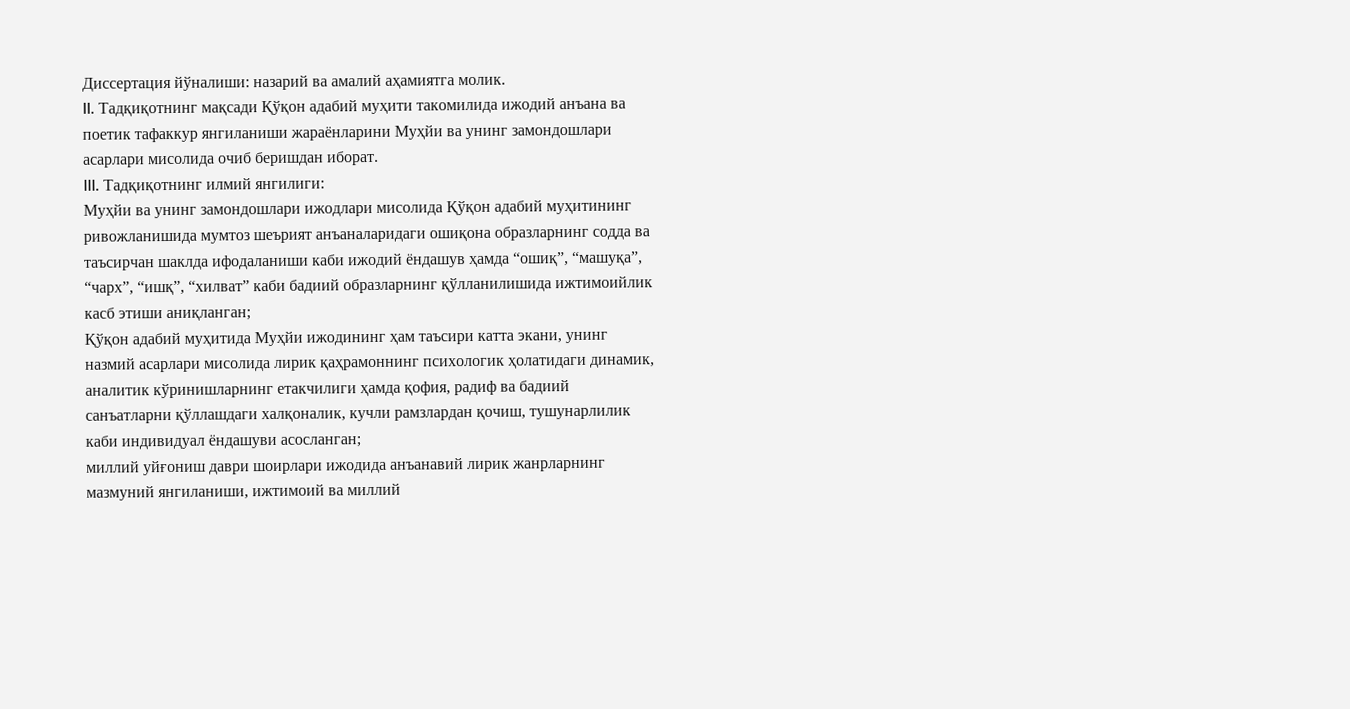Диссертация йўналиши: назарий ва амалий аҳамиятга молик.
II. Тадқиқотнинг мақсади Қўқон адабий муҳити такомилида ижодий анъана ва поетик тафаккур янгиланиши жараёнларини Муҳйи ва унинг замондошлари асарлари мисолида очиб беришдан иборат.
III. Тадқиқотнинг илмий янгилиги:
Муҳйи ва унинг замондошлари ижодлари мисолида Қўқон адабий муҳитининг ривожланишида мумтоз шеърият анъаналаридаги ошиқона образларнинг содда ва таъсирчан шаклда ифодаланиши каби ижодий ёндашув ҳамда “ошиқ”, “машуқа”, “чарх”, “ишқ”, “хилват” каби бадиий образларнинг қўлланилишида ижтимоийлик касб этиши аниқланган;
Қўқон адабий муҳитида Муҳйи ижодининг ҳам таъсири катта экани, унинг назмий асарлари мисолида лирик қаҳрамоннинг психологик ҳолатидаги динамик, аналитик кўринишларнинг етакчилиги ҳамда қофия, радиф ва бадиий санъатларни қўллашдаги халқоналик, кучли рамзлардан қочиш, тушунарлилик каби индивидуал ёндашуви асосланган;
миллий уйғониш даври шоирлари ижодида анъанавий лирик жанрларнинг мазмуний янгиланиши, ижтимоий ва миллий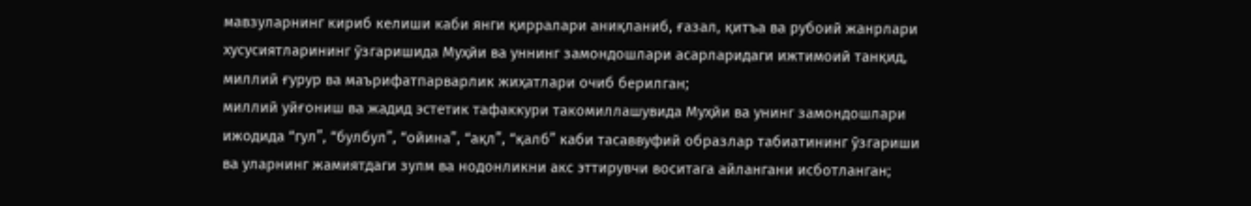мавзуларнинг кириб келиши каби янги қирралари аниқланиб, ғазал, қитъа ва рубоий жанрлари хусусиятларининг ўзгаришида Муҳйи ва уннинг замондошлари асарларидаги ижтимоий танқид, миллий ғурур ва маърифатпарварлик жиҳатлари очиб берилган;
миллий уйғониш ва жадид эстетик тафаккури такомиллашувида Муҳйи ва унинг замондошлари ижодида “гул”, “булбул”, “ойина”, “ақл”, “қалб” каби тасаввуфий образлар табиатининг ўзгариши ва уларнинг жамиятдаги зулм ва нодонликни акс эттирувчи воситага айлангани исботланган;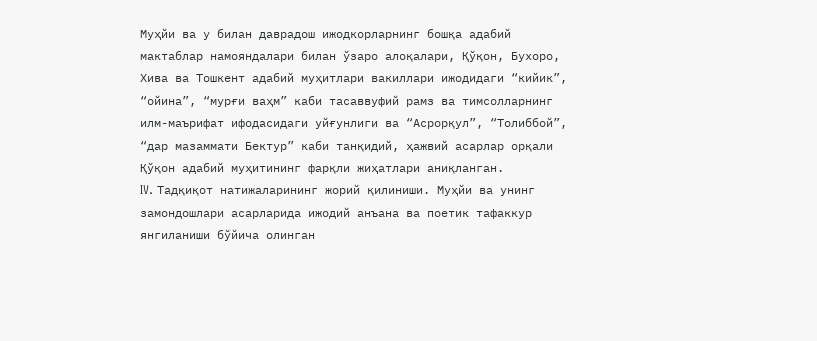Муҳйи ва у билан даврадош ижодкорларнинг бошқа адабий мактаблар намояндалари билан ўзаро алоқалари, Қўқон, Бухоро, Хива ва Тошкент адабий муҳитлари вакиллари ижодидаги “кийик”, “ойина”, “мурғи ваҳм” каби тасаввуфий рамз ва тимсолларнинг илм-маърифат ифодасидаги уйғунлиги ва “Асрорқул”, “Толиббой”, “дар мазаммати Бектур” каби танқидий, ҳажвий асарлар орқали Қўқон адабий муҳитининг фарқли жиҳатлари аниқланган.
IV. Тадқиқот натижаларининг жорий қилиниши. Муҳйи ва унинг замондошлари асарларида ижодий анъана ва поетик тафаккур янгиланиши бўйича олинган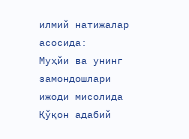илмий натижалар асосида:
Муҳйи ва унинг замондошлари ижоди мисолида Қўқон адабий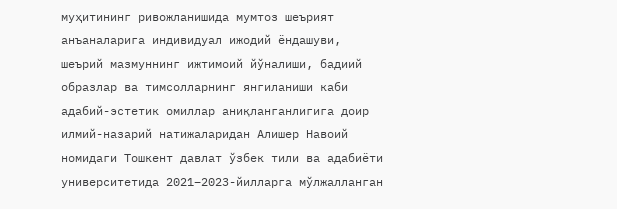муҳитининг ривожланишида мумтоз шеърият анъаналарига индивидуал ижодий ёндашуви, шеърий мазмуннинг ижтимоий йўналиши, бадиий образлар ва тимсолларнинг янгиланиши каби адабий-эстетик омиллар аниқланганлигига доир илмий-назарий натижаларидан Алишер Навоий номидаги Тошкент давлат ўзбек тили ва адабиёти университетида 2021–2023-йилларга мўлжалланган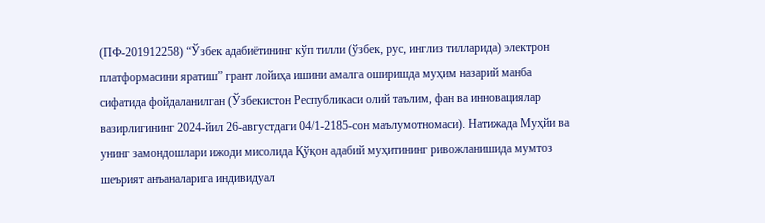(ПФ-201912258) “Ўзбек адабиётининг кўп тилли (ўзбек, рус, инглиз тилларида) электрон платформасини яратиш” грант лойиҳа ишини амалга оширишда муҳим назарий манба сифатида фойдаланилган (Ўзбекистон Республикаси олий таълим, фан ва инновациялар вазирлигининг 2024-йил 26-августдаги 04/1-2185-сон маълумотномаси). Натижада Муҳйи ва унинг замондошлари ижоди мисолида Қўқон адабий муҳитининг ривожланишида мумтоз шеърият анъаналарига индивидуал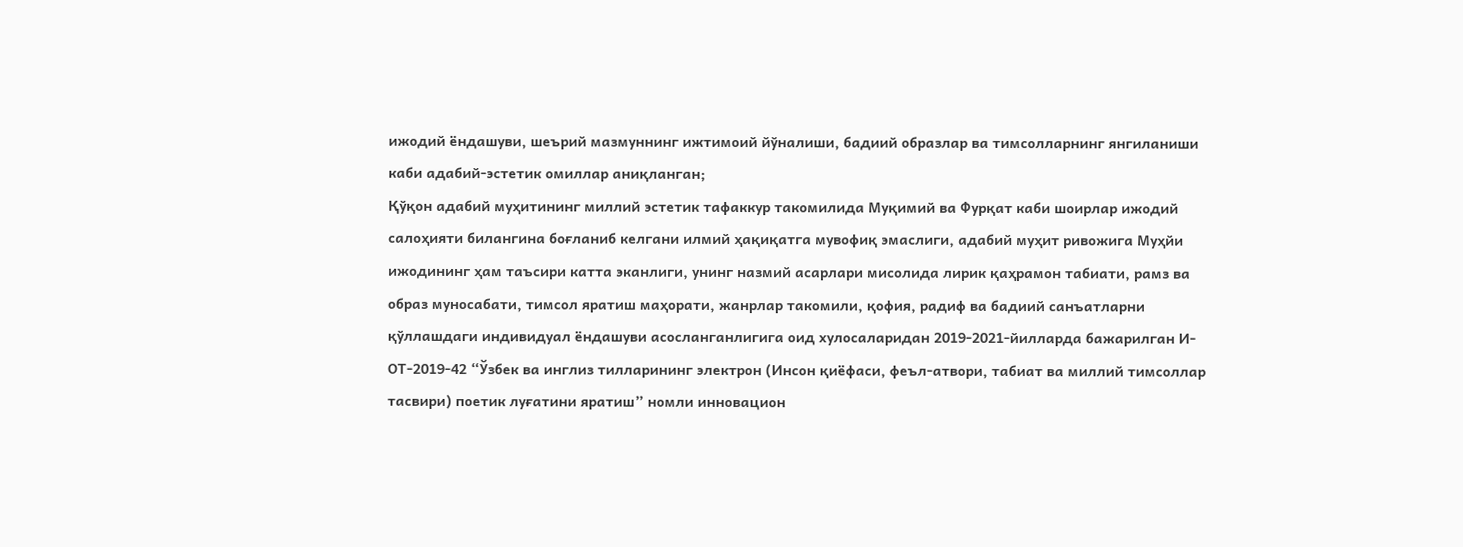ижодий ёндашуви, шеърий мазмуннинг ижтимоий йўналиши, бадиий образлар ва тимсолларнинг янгиланиши каби адабий-эстетик омиллар аниқланган;
Қўқон адабий муҳитининг миллий эстетик тафаккур такомилида Муқимий ва Фурқат каби шоирлар ижодий салоҳияти билангина боғланиб келгани илмий ҳақиқатга мувофиқ эмаслиги, адабий муҳит ривожига Муҳйи ижодининг ҳам таъсири катта эканлиги, унинг назмий асарлари мисолида лирик қаҳрамон табиати, рамз ва образ муносабати, тимсол яратиш маҳорати, жанрлар такомили, қофия, радиф ва бадиий санъатларни қўллашдаги индивидуал ёндашуви асосланганлигига оид хулосаларидан 2019-2021-йилларда бажарилган И-ОТ-2019-42 “Ўзбек ва инглиз тилларининг электрон (Инсон қиёфаси, феъл-атвори, табиат ва миллий тимсоллар тасвири) поетик луғатини яратиш” номли инновацион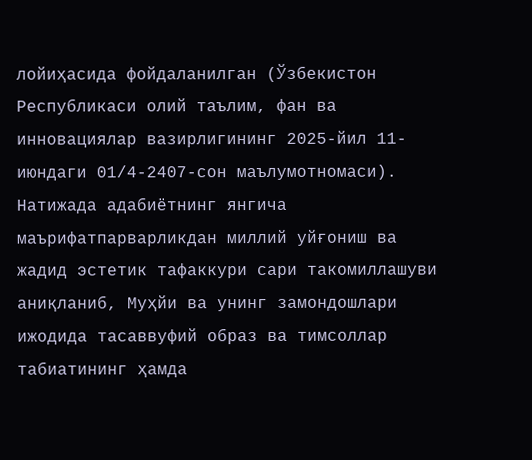лойиҳасида фойдаланилган (Ўзбекистон Республикаси олий таълим, фан ва инновациялар вазирлигининг 2025-йил 11-июндаги 01/4-2407-сон маълумотномаси). Натижада адабиётнинг янгича маърифатпарварликдан миллий уйғониш ва жадид эстетик тафаккури сари такомиллашуви аниқланиб, Муҳйи ва унинг замондошлари ижодида тасаввуфий образ ва тимсоллар табиатининг ҳамда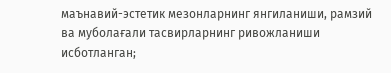маънавий-эстетик мезонларнинг янгиланиши, рамзий ва муболағали тасвирларнинг ривожланиши исботланган;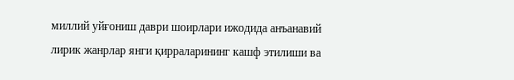миллий уйғониш даври шоирлари ижодида анъанавий лирик жанрлар янги қирраларининг кашф этилиши ва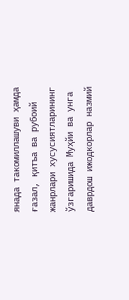янада такомиллашуви ҳамда ғазал, қитъа ва рубоий жанрлари хусусиятларининг ўзгаришида Муҳйи ва унга даврдош ижодкорлар назмий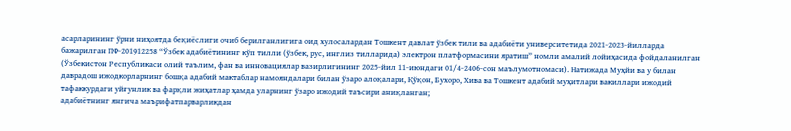асарларининг ўрни ниҳоятда беқиёслиги очиб берилганлигига оид хулосалардан Тошкент давлат ўзбек тили ва адабиёти университетида 2021-2023-йилларда бажарилган ПФ-201912258 “Ўзбек адабиётининг кўп тилли (ўзбек, рус, инглиз тилларида) электрон платформасини яратиш” номли амалий лойиҳасида фойдаланилган (Ўзбекистон Республикаси олий таълим, фан ва инновациялар вазирлигининг 2025-йил 11-июндаги 01/4-2406-сон маълумотномаси). Натижада Муҳйи ва у билан даврадош ижодкорларнинг бошқа адабий мактаблар намояндалари билан ўзаро алоқалари, Қўқон, Бухоро, Хива ва Тошкент адабий муҳитлари вакиллари ижодий тафаккурдаги уйғунлик ва фарқли жиҳатлар ҳамда уларнинг ўзаро ижодий таъсири аниқланган;
адабиётнинг янгича маърифатпарварликдан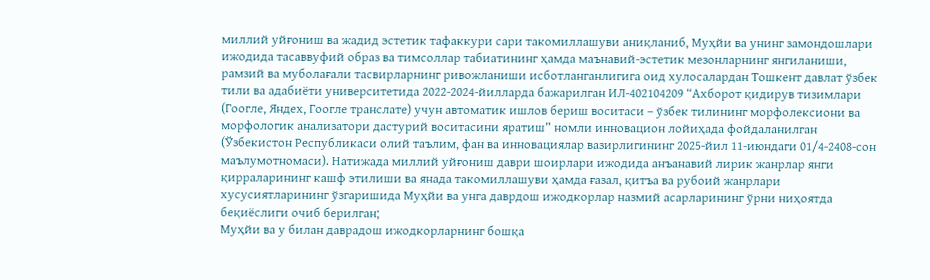миллий уйғониш ва жадид эстетик тафаккури сари такомиллашуви аниқланиб, Муҳйи ва унинг замондошлари ижодида тасаввуфий образ ва тимсоллар табиатининг ҳамда маънавий-эстетик мезонларнинг янгиланиши, рамзий ва муболағали тасвирларнинг ривожланиши исботланганлигига оид хулосалардан Тошкент давлат ўзбек тили ва адабиёти университетида 2022-2024-йилларда бажарилган ИЛ-402104209 “Ахборот қидирув тизимлари (Гоогле, Яндех, Гоогле транслате) учун автоматик ишлов бериш воситаси – ўзбек тилининг морфолексиони ва морфологик анализатори дастурий воситасини яратиш” номли инновацион лойиҳада фойдаланилган (Ўзбекистон Республикаси олий таълим, фан ва инновациялар вазирлигининг 2025-йил 11-июндаги 01/4-2408-сон маълумотномаси). Натижада миллий уйғониш даври шоирлари ижодида анъанавий лирик жанрлар янги қирраларининг кашф этилиши ва янада такомиллашуви ҳамда ғазал, қитъа ва рубоий жанрлари хусусиятларининг ўзгаришида Муҳйи ва унга даврдош ижодкорлар назмий асарларининг ўрни ниҳоятда беқиёслиги очиб берилган;
Муҳйи ва у билан даврадош ижодкорларнинг бошқа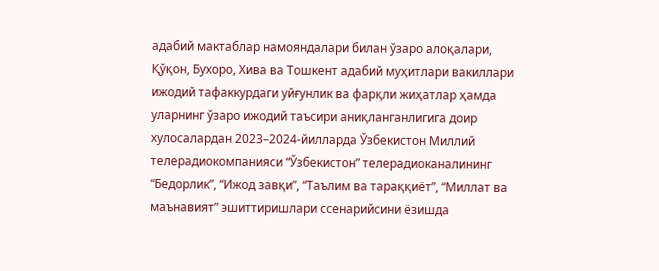адабий мактаблар намояндалари билан ўзаро алоқалари, Қўқон, Бухоро, Хива ва Тошкент адабий муҳитлари вакиллари ижодий тафаккурдаги уйғунлик ва фарқли жиҳатлар ҳамда уларнинг ўзаро ижодий таъсири аниқланганлигига доир хулосалардан 2023–2024-йилларда Ўзбекистон Миллий телерадиокомпанияси “Ўзбекистон” телерадиоканалининг “Бедорлик”, “Ижод завқи”, “Таълим ва тараққиёт”, “Миллат ва маънавият” эшиттиришлари ссенарийсини ёзишда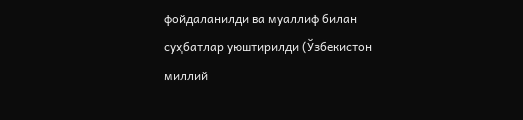фойдаланилди ва муаллиф билан суҳбатлар уюштирилди (Ўзбекистон миллий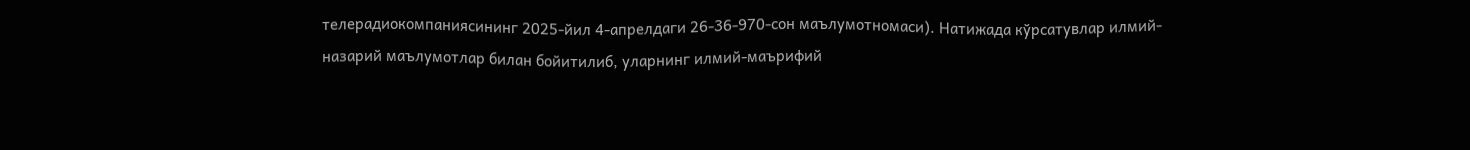телерадиокомпаниясининг 2025-йил 4-апрелдаги 26-36-970-сон маълумотномаси). Натижада кўрсатувлар илмий-назарий маълумотлар билан бойитилиб, уларнинг илмий-маърифий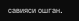савияси ошган.